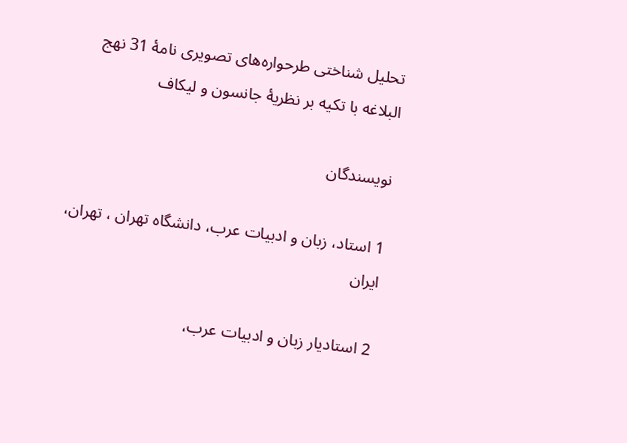تحلیل شناختی طرحواره‌های تصویری نامۀ 31 نهج البلاغه با تکیه بر نظریۀ جانسون و لیکاف

نویسندگان

1 استاد، زبان و ادبیات عرب، دانشگاه تهران ، تهران، ایران

2 استادیار زبان و ادبیات عرب،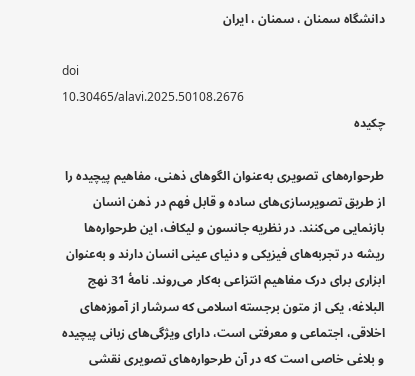دانشگاه سمنان ، سمنان ، ایران

doi
10.30465/alavi.2025.50108.2676
چکیده

طرحواره‌های تصویری به‌عنوان الگوهای ذهنی، مفاهیم پیچیده را از طریق تصویرسازی‌های ساده و قابل فهم در ذهن انسان بازنمایی می‌کنند. در نظریه جانسون و لیکاف، این طرحواره‌ها ریشه در تجربه‌های فیزیکی و دنیای عینی انسان دارند و به‌عنوان ابزاری برای درک مفاهیم انتزاعی به‌کار می‌روند. نامۀ 31 نهج البلاغه، یکی از متون برجسته اسلامی که سرشار از آموزه‌های اخلاقی، اجتماعی و معرفتی است، دارای ویژگی‌های زبانی پیچیده و بلاغی خاصی است که در آن طرحواره‌های تصویری نقشی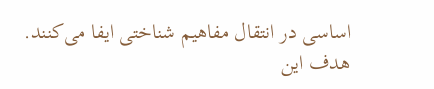اساسی در انتقال مفاهیم شناختی ایفا می‌کنند. هدف این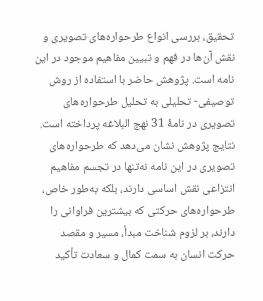تحقیق، بررسی انواع طرحواره‌های تصویری و نقش آن‌ها در فهم و تبیین مفاهیم موجود در این نامه است. پژوهش حاضر با استفاده از روش توصیفی- تحلیلی به تحلیل طرحواره‌های تصویری در نامۀ 31 نهج البلاغه پرداخته است. نتایج پژوهش نشان می‌دهد که طرحواره‌های تصویری در این نامه نه‌تنها در تجسم مفاهیم انتزاعی نقش اساسی دارند، بلکه به‌طور خاص، طرحواره‌های حرکتی که بیشترین فراوانی را دارند، بر لزوم شناخت مبدأ، مسیر و مقصد حرکت انسان به سمت کمال و سعادت تأکید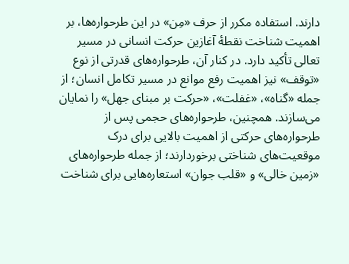دارند. استفاده مکرر از حرف «مِن» در این طرحواره‌ها، بر اهمیت شناخت نقطۀ آغازین حرکت انسانی در مسیر تعالی تأکید دارد. در کنار آن، طرحواره‌های قدرتی از نوع «توقف» نیز اهمیت رفع موانع در مسیر تکامل انسان؛ از جمله «گناه»، «غفلت»، «حرکت بر مبنای جهل» را نمایان می‌سازند. همچنین، طرحواره‌های حجمی پس از طرحواره‌های حرکتی از اهمیت بالایی برای درک موقعیت‌های شناختی برخوردارند؛ از جمله طرحواره‌های «زمین خالی» و «قلب جوان» استعاره‌هایی برای شناخت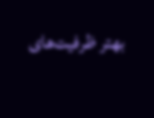بهتر ظرفیت‌های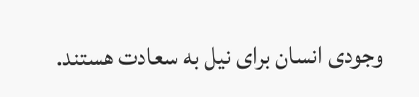وجودی انسان برای نیل به سعادت هستند.